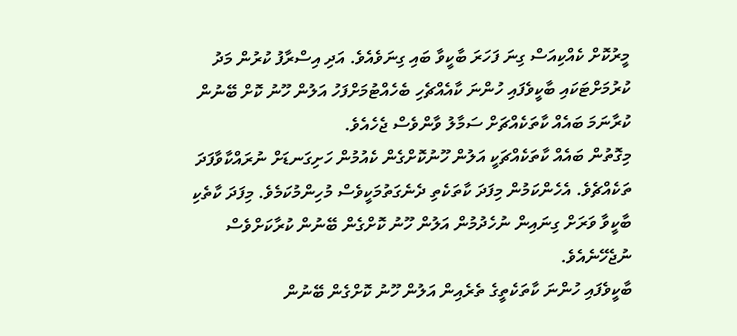މީރުކޮށް ކެއްކިއަސް ގިނަ ފަހަރަ ބާކީވާ ބައި ގިނަވެއެވެ. އަދި އިސްރާފު ކުރުން މަދު ކުރުމަށްޓަކައި ބާކީވެފައި ހުންނަ ކާއެއްޗެހި ބެހެއްޓުމަށްފަހު އަލުން ހޫނު ކޮށް ބޭނުން ކުރާނަމަ ބައެއް ކާތަކެއްޗަށް ސަމާލު ވާންވެސް ޖެހެއެވެ.
މިގޮތުން ބައެއް ކާތަކެއްޗަކީ އަލުން ހޫނުކޮށްގެން ކެއުމުން ހަށިގަނޑަށް ނުރައްކާވާފަދަ ތަކެއްޗެވެ. އެހެންކަމުން މިފަދަ ކާތަކެތި ދެނެގަތުމަކީވެސް މުހިންމުކަމެވެ. މިފަދަ ކާތެކި ބާކީވާ ވަރަށް ގިނައިން ނުހެދުމުން އަލުން ހޫނު ކޮށްގެން ބޭނުން ކުރާކަށްވެސް ނުޖެހޭނެއެވެ.
ބާކީވެފައި ހުންނަ ކާތަކެތީގެ ތެރެއިން އަލުން ހޫނު ކޮށްގެން ބޭނުން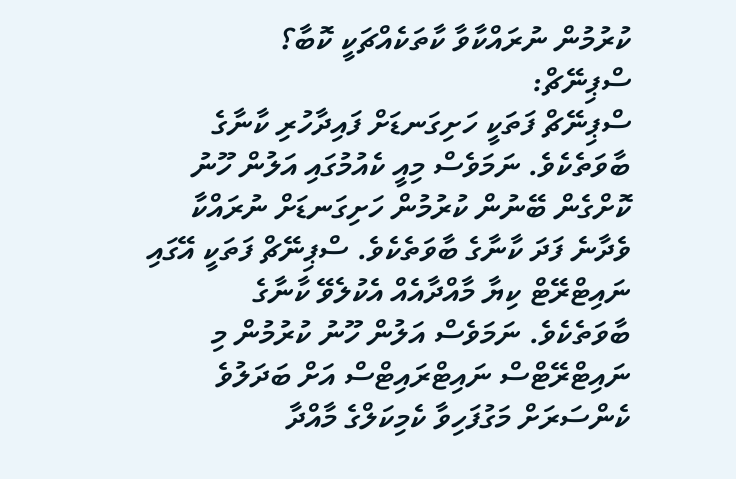ކުރުމުން ނުރައްކާވާ ކާތަކެއްޗަކީ ކޮބާ؟
ސްޕިނޭޗް:
ސްޕިނޭޗް ފަތަކީ ހަށިގަނޑަށް ފައިދާހުރި ކާނާގެ ބާވަތެކެވެ. ނަމަވެސް މިއީ ކެއުމުގައި އަލުން ހޫނު ކޮށްގެން ބޭނުން ކުރުމުން ހަށިގަނޑަށް ނުރައްކާ ވެދާނެ ފަދަ ކާނާގެ ބާވަތެކެވެ. ސްޕިނޭޗް ފަތަކީ އޭގައި ނައިޓްރޭޓް ކިޔާ މާއްދާއެއް އެކުލެވޭ ކާނާގެ ބާވަތެކެވެ. ނަމަވެސް އަލުން ހޫނު ކުރުމުން މި ނައިޓްރޭޓްސް ނައިޓްރައިޓްސް އަށް ބަދަލުވެ ކެންސަރަށް މަގުފަހިވާ ކެމިކަލްގެ މާއްދާ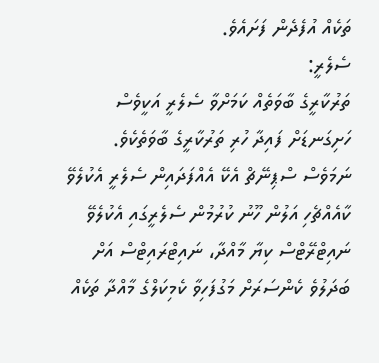ތަކެއް އުފެދެން ފަށައެވެ.
ސެލެރީ:
ތަރުކާރީގެ ބާވަތެއް ކަމަށްވާ ސެލެރީ އަކީވެސް ހަށިގަނޑަށް ފައިދާ ހުރި ތަރުކާރީގެ ބާވަތެކެވެ. ނަމަވެސް ސްޕިނޭޗް އެކޭ އެއްފަދައިން ސެލެރީ އެކުލެވޭ ކާއެއްޗެހި އަލުން ހޫނު ކުރުމުން ސެލެރީގައި އެކުލެވޭ ނައިޓްރޭޓްސް ކިޔާ މާއްދާ، ނައިޓްރައިޓްސް އަށް ބަދަލުވެ ކެންސަރަށް މަގުފަހިވާ ކެމިކަލްގެ މާއްދާ ތަކެއް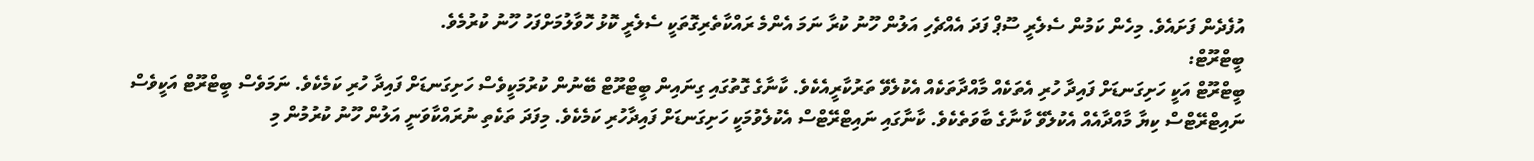އުފެދެން ފަށައެވެ. މިހެން ކަމުން ސެލެރީ ސޫޕް ފަދަ އެއްޗެހި އަލުން ހޫނު ކުރާ ނަމަ އެންމެ ރައްކާތެރިގޮތަކީ ސެލެރީ ކޮޅު ހޮވާލުމަށްފަހު ހޫނު ކުރުމެވެ.
ބީޓްރޫޓް:
ބީޓްރޫޓް އަކީ ހަށިގަނޑަށް ފައިދާ ހުރި އެތަކެއް މާއްދާތަކެއް އެކުލެވޭ ތަރުކާރީއެކެވެ. ކާނާގެ ގޮތުގައި ގިނައިން ބީޓްރޫޓް ބޭނުން ކުރުމަކީވެސް ހަށިގަނޑަށް ފައިދާ ހުރި ކަމެކެވެ. ނަމަވެސް ބީޓްރޫޓް އަކީވެސް ނައިޓްރޭޓްސް ކިޔާ މާއްދާއެއް އެކުލެވޭ ކާނާގެ ބާވަތެކެވެ. ކާނާގައި ނައިޓްރޭޓްސް އެކުލެވުމަކީ ހަށިގަނޑަށް ފައިދާހުރި ކަމެކެވެ. މިފަދަ ތަކެތި ނުރައްކާވަނީ އަލުން ހޫނު ކުރުމުން މި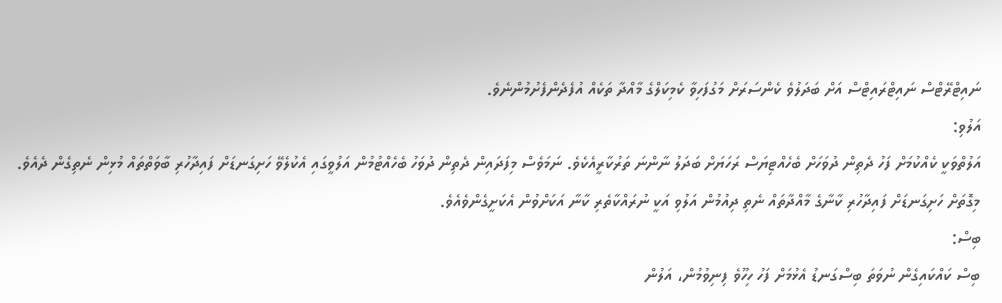ނައިޓްރޭޓްސް ނައިޓްރައިޓްސް އަށް ބަދަލުވެ ކެންސަރަށް މަގުފަހިވާ ކެމިކަލްގެ މާއްދާ ތަކެއް އުފެދެންފެށުމުންނެވެ.
އަލުވި:
އަލުތްވަކީ ކެއްކުމަށް ފަހު ދެތިން ދުވަހަށް ބެހެއްޓިޔަސް ރަހަޔަށް ބަދަލު ނާންނަ ތަރުކާރީއެކެވެ. ނަމަވެސް މިފަދައިން ދެތިން ދުވަހު ބެހެއްޓުމުން އަލުވީގައި އެކުލެވޭ ހަށިގަނޑަށް ފައިދާހުރި ބާވަތްތައް މުޅިން ނެތިގެން ދެއެވެ. މިގޮތަށް ހަށިގަނޑަށް ފައިދާހުރި ކާނާގެ މާއްދާތައް ނެތި ދިއުމުން އަލުވި އަކީ ނުރައްކާތެރި ކާނާ އަކަށްވުން އެކަށީގެންވެއެވެ.
ބިސް:
ބިސް ކައްކައިގެން ނުވަތަ ބިސްގަނޑު އެޅުމަށް ފަހު ހިހޫވެ ފިނިވުމުން، އަލުން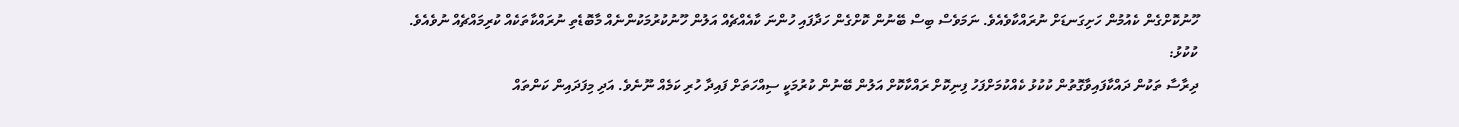ހޫނުކޮށްގެން ކެއުމުން ހަށިގަނޑަށް ނުރައްކާވެއެވެ. ނަމަވެސް ބިސް ބޭނުން ކޮށްގެން ހަދާފައި ހުންނަ ކާއެއްޗެއް އަލުން ހޫނުކުރުމަކުންނެއް މާބޮޑެތި ނުރައްކާތަކެއް ކުރިމައްޗެއް ނުވެއެވެ.
ކުކުޅު:
ދިރާސާ ތަކުން ދައްކާފައިވާގޮތުން ކުކުޅު ކެއްކުމަށްފަހު ފިނިކޮށް ރައްކާކޮށް އަލުން ބޭނުން ކުރުމަކީ ސިއްހަތަށް ފައިދާ ހުރި ކަމެއް ނޫނެވެ. އަދި މިފަދައިން ކަންތައް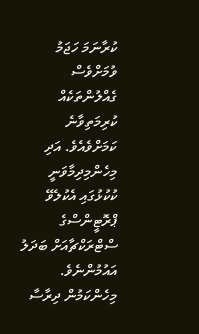ކުރާނަމަ ހަޖަމު ވުމަށްވެސް ގެއްލުންތަކެއް ކުރިމަތިވާނެ ކަމަށްވެއެވެ. އަދި މިހެންމިދިމާވަނީ ކުކުޅުގައި އެކުލެވޭ ޕްރޮޓީންސްގެ ސްޓްރަކްޗާއަށް ބަދަލު އައުމުންނެވެ. މިހެންކަމުން ދިރާސާ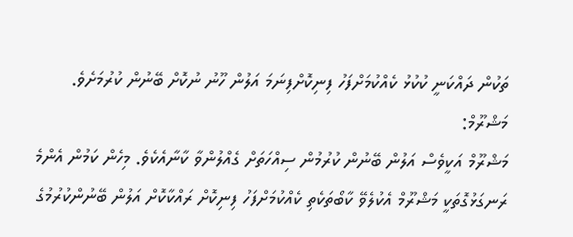ތަކުން ދައްކަނީ ކުކުޅު ކެއްކުމަށްފަހު ފިނިކޮށްފިނަމަ އަލުން ހޫނު ނުކޮށް ބޭނުން ކުރުމަށެވެ.
މަޝްރޫމް:
މަޝްރޫމް އަކީވެސް އަލުން ބޭނުން ކުރުމުން ސިއްހަތަށް ގެއްލުންވާ ކާނާއެކެވެ. މިހެން ކަމުން އެންމެ ރަނގަޅުގޮތަކީ މަޝްރޫމް އެކުލެވޭ ކާބޯތަކެތި ކެއްކުމަށްފަހު ފިނިކޮށް ރައްކާކޮށް އަލުން ބޭނުންކުރުމުގެ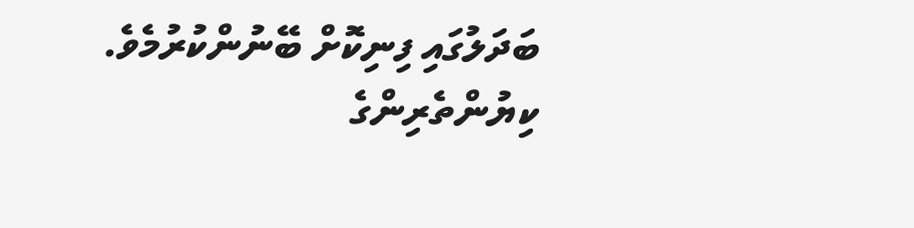ބަދަލުގައި ފިނިކޮށް ބޭނުންކުރުމެވެ.
ކިޔުންތެރިންގެ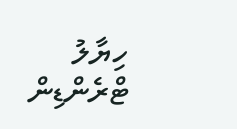ހިޔާލު
ޓްރެންޑިން